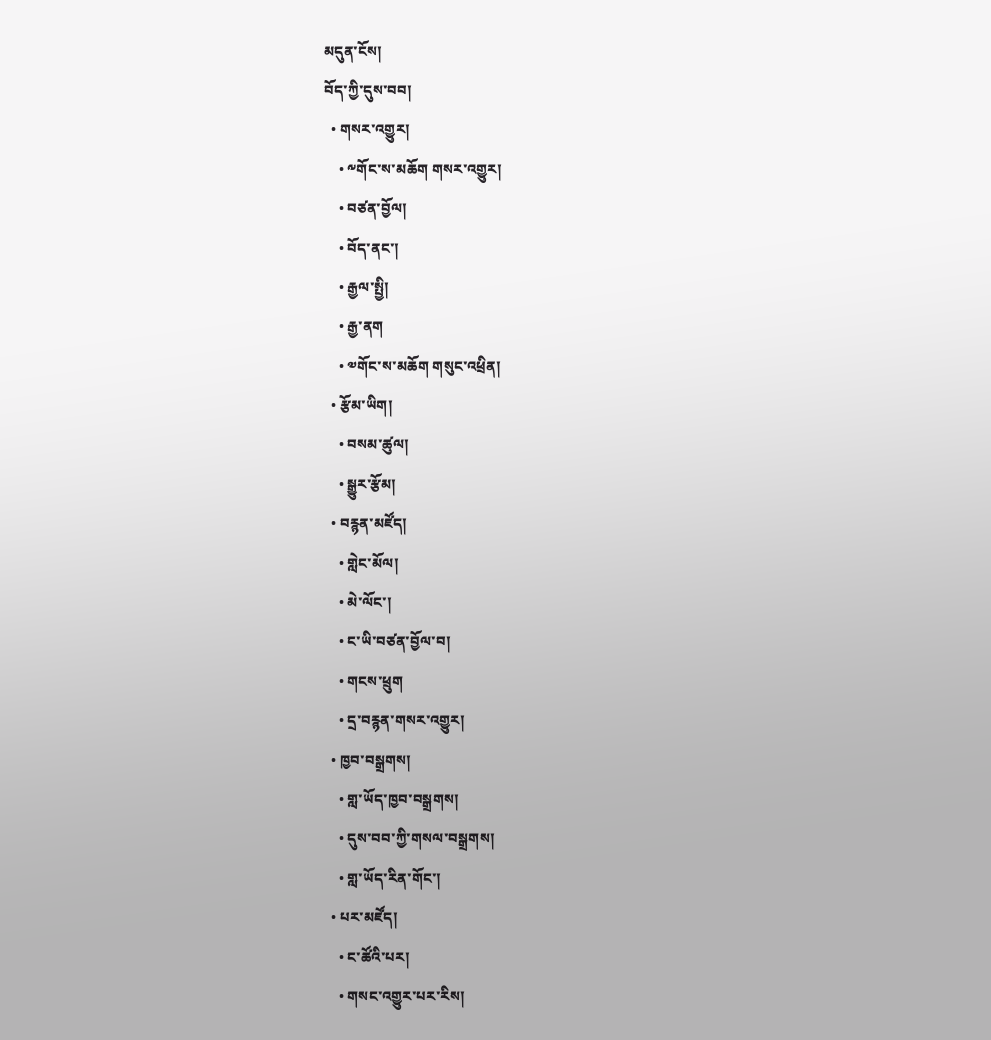མདུན་ངོས།
བོད་ཀྱི་དུས་བབ།
  • གསར་འགྱུར།
    • ༸གོང་ས་མཆོག གསར་འགྱུར།
    • བཙན་བྱོལ།
    • བོད་ནང་།
    • རྒྱལ་སྤྱི།
    • རྒྱ་ནག
    • ༧གོང་ས་མཆོག གསུང་འཕྲིན།
  • རྩོམ་ཡིག།
    • བསམ་ཚུལ།
    • སྒྱུར་རྩོམ།
  • བརྙན་མཛོད།
    • གླེང་མོལ།
    • མེ་ལོང་།
    • ང་ཡི་བཙན་བྱོལ་བ།
    • གངས་ཕྲུག
    • དྲ་བརྙན་གསར་འགྱུར།
  • ཁྱབ་བསྒྲགས།
    • གླ་ཡོད་ཁྱབ་བསྒྲགས།
    • དུས་བབ་ཀྱི་གསལ་བསྒྲགས།
    • གླ་ཡོད་རིན་གོང་།
  • པར་མཛོད།
    • ང་ཚོའི་པར།
    • གསང་འགྱུར་པར་རིས།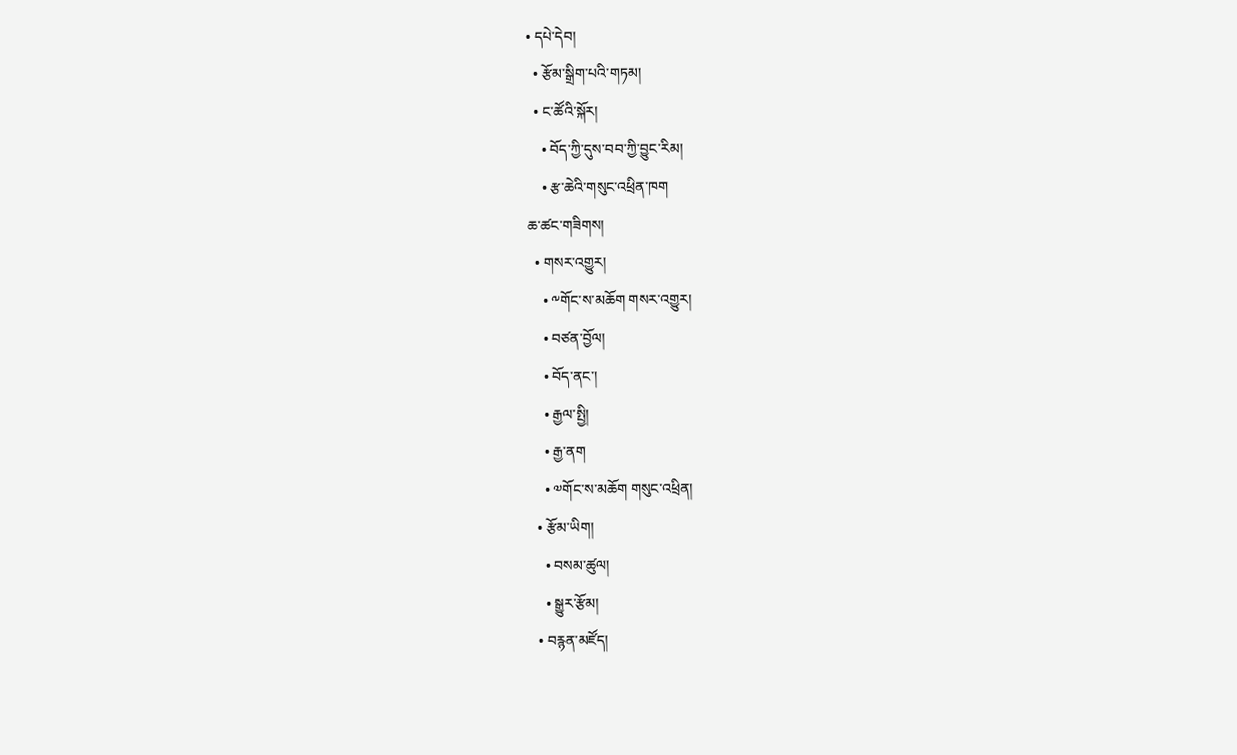• དཔེ་དེབ།
  • རྩོམ་སྒྲིག་པའི་གཏམ།
  • ང་ཚོའི་སྐོར།
    • བོད་ཀྱི་དུས་བབ་ཀྱི་བྱུང་རིམ།
    • རྩ་ཆེའི་གསུང་འཕྲིན་ཁག
ཆ་ཚང་གཟིགས།
  • གསར་འགྱུར།
    • ༸གོང་ས་མཆོག གསར་འགྱུར།
    • བཙན་བྱོལ།
    • བོད་ནང་།
    • རྒྱལ་སྤྱི།
    • རྒྱ་ནག
    • ༧གོང་ས་མཆོག གསུང་འཕྲིན།
  • རྩོམ་ཡིག།
    • བསམ་ཚུལ།
    • སྒྱུར་རྩོམ།
  • བརྙན་མཛོད།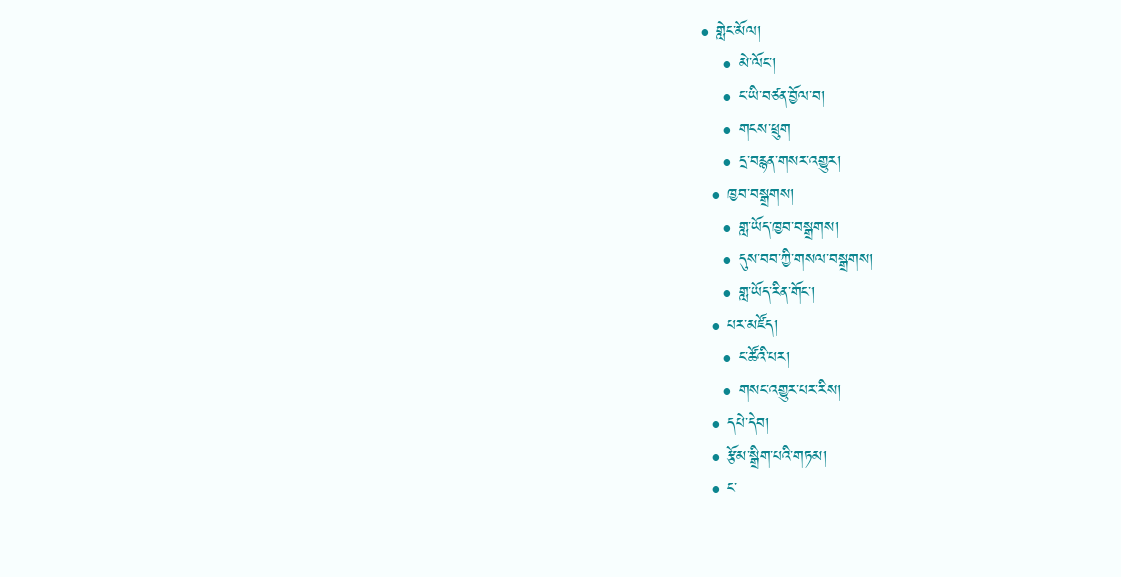• གླེང་མོལ།
    • མེ་ལོང་།
    • ང་ཡི་བཙན་བྱོལ་བ།
    • གངས་ཕྲུག
    • དྲ་བརྙན་གསར་འགྱུར།
  • ཁྱབ་བསྒྲགས།
    • གླ་ཡོད་ཁྱབ་བསྒྲགས།
    • དུས་བབ་ཀྱི་གསལ་བསྒྲགས།
    • གླ་ཡོད་རིན་གོང་།
  • པར་མཛོད།
    • ང་ཚོའི་པར།
    • གསང་འགྱུར་པར་རིས།
  • དཔེ་དེབ།
  • རྩོམ་སྒྲིག་པའི་གཏམ།
  • ང་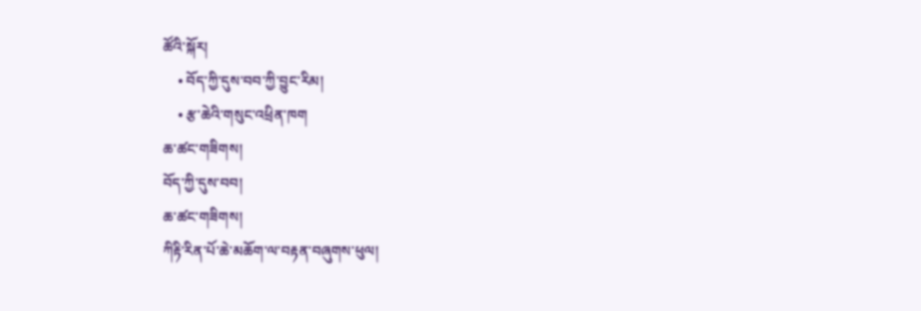ཚོའི་སྐོར།
    • བོད་ཀྱི་དུས་བབ་ཀྱི་བྱུང་རིམ།
    • རྩ་ཆེའི་གསུང་འཕྲིན་ཁག
ཆ་ཚང་གཟིགས།
བོད་ཀྱི་དུས་བབ།
ཆ་ཚང་གཟིགས།
ཀིརྟི་རིན་པོ་ཆེ་མཆོག་ལ་བརྟན་བཞུགས་ཕུལ།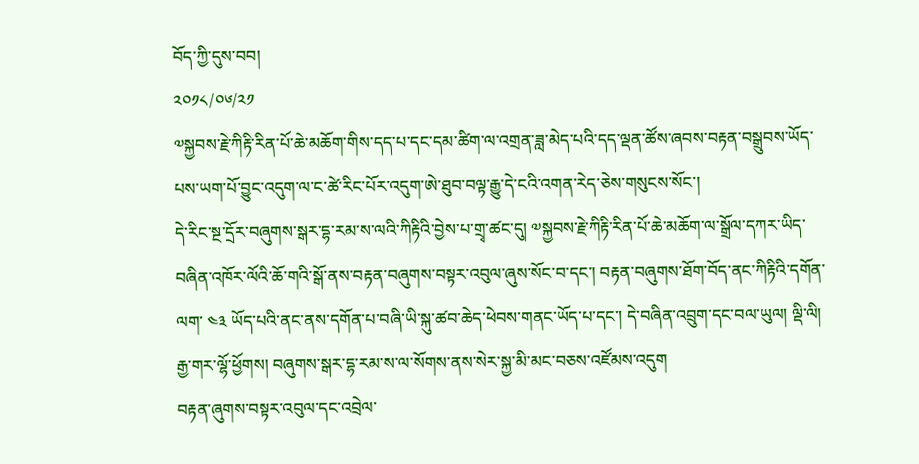བོད་ཀྱི་དུས་བབ།
༢༠༡༨/༠༦/༢༡
༧སྐྱབས་རྗེ་ཀིརྟི་རིན་པོ་ཆེ་མཆོག་གིས་དད་པ་དང་དམ་ཚིག་ལ་འགྲན་ཟླ་མེད་པའི་དད་ལྡན་ཚོས་ཞབས་བརྟན་བསྒྲུབས་ཡོད་པས་ཡག་པོ་བྱུང་འདུག་ལ་ང་ཚེ་རིང་པོར་འདུག་ཨེ་ཐུབ་བལྟ་རྒྱུ་དེ་ངའི་འགན་རེད་ཅེས་གསུངས་སོང་།
དེ་རིང་སྔ་དྲོར་བཞུགས་སྒར་དྷ་རམ་ས་ལའི་ཀིརྟིའི་བྱེས་པ་གྲྭ་ཚང་དུ། ༧སྐྱབས་རྗེ་ཀིརྟི་རིན་པོ་ཆེ་མཆོག་ལ་སྒྲོལ་དཀར་ཡིད་བཞིན་འཁོར་ལོའི་ཆོ་གའི་སྒོ་ནས་བརྟན་བཞུགས་བསྟར་འབུལ་ཞུས་སོང་བ་དང་། བརྟན་བཞུགས་ཐོག་བོད་ནང་ཀིརྟིའི་དགོན་ལག་ ༤༣ ཡོད་པའི་ནང་ནས་དགོན་པ་བཞི་ཡི་སྐུ་ཚབ་ཆེད་ཕེབས་གནང་ཡོད་པ་དང་། དེ་བཞིན་འབྲུག་དང་བལ་ཡུལ། ལྡི་ལི། རྒྱ་གར་ལྷོ་ཕྱོགས། བཞུགས་སྒར་དྷ་རམ་ས་ལ་སོགས་ནས་སེར་སྐྱ་མི་མང་བཅས་འཛོམས་འདུག
བརྟན་ཞུགས་བསྟར་འབུལ་དང་འབྲེལ་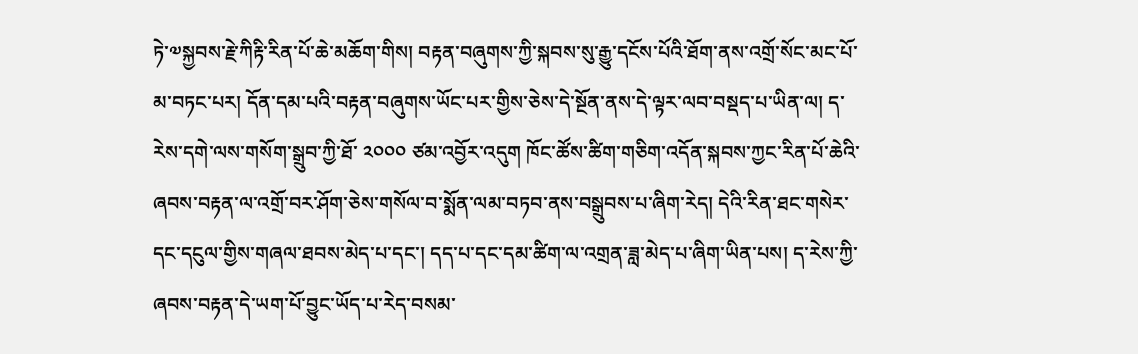ཏེ་༧སྐྱབས་རྗེ་ཀིརྟི་རིན་པོ་ཆེ་མཆོག་གིས། བརྟན་བཞུགས་ཀྱི་སྐབས་སུ་རྒྱུ་དངོས་པོའི་ཐོག་ནས་འགྲོ་སོང་མང་པོ་མ་བཏང་པར། དོན་དམ་པའི་བརྟན་བཞུགས་ཡོང་པར་གྱིས་ཅེས་དེ་སྔོན་ནས་དེ་ལྟར་ལབ་བསྡད་པ་ཡིན་ལ། ད་རེས་དགེ་ལས་གསོག་སྒྲུབ་ཀྱི་ཐོ་ ༢༠༠༠ ཙམ་འབྱོར་འདུག ཁོང་ཚོས་ཚིག་གཅིག་འདོན་སྐབས་ཀྱང་རིན་པོ་ཆེའི་ཞབས་བརྟན་ལ་འགྲོ་བར་ཤོག་ཅེས་གསོལ་བ་སྨོན་ལམ་བཏབ་ནས་བསྒྲུབས་པ་ཞིག་རེད། དེའི་རིན་ཐང་གསེར་དང་དངུལ་གྱིས་གཞལ་ཐབས་མེད་པ་དང་། དད་པ་དང་དམ་ཚིག་ལ་འགྲན་ཟླ་མེད་པ་ཞིག་ཡིན་པས། ད་རེས་ཀྱི་ཞབས་བརྟན་དེ་ཡག་པོ་བྱུང་ཡོད་པ་རེད་བསམ་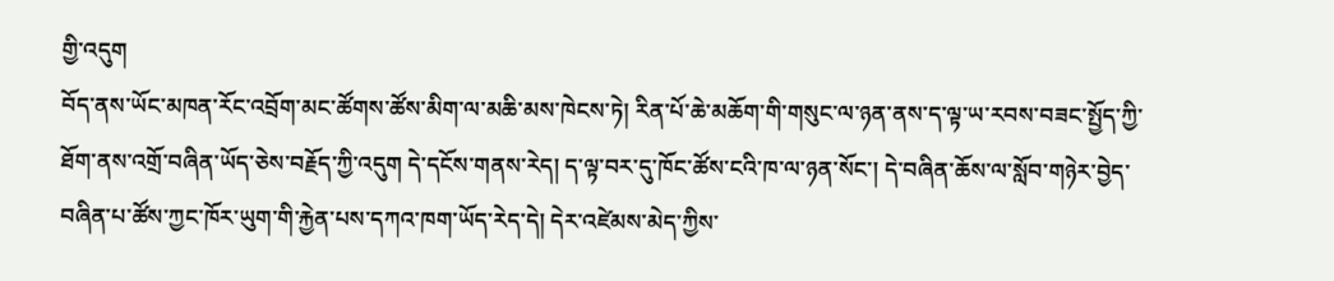གྱི་འདུག
བོད་ནས་ཡོང་མཁན་རོང་འབྲོག་མང་ཚོགས་ཚོས་མིག་ལ་མཆི་མས་ཁེངས་ཏེ། རིན་པོ་ཆེ་མཆོག་གི་གསུང་ལ་ཉན་ནས་ད་ལྟ་ཡ་རབས་བཟང་སྤྱོད་ཀྱི་ཐོག་ནས་འགྲོ་བཞིན་ཡོད་ཅེས་བརྗོད་ཀྱི་འདུག དེ་དངོས་གནས་རེད། ད་ལྟ་བར་དུ་ཁོང་ཚོས་ངའི་ཁ་ལ་ཉན་སོང་། དེ་བཞིན་ཆོས་ལ་སློབ་གཉེར་བྱེད་བཞིན་པ་ཚོས་ཀྱང་ཁོར་ཡུག་གི་རྐྱེན་པས་དཀའ་ཁག་ཡོད་རེད་དེ། དེར་འཛེམས་མེད་ཀྱིས་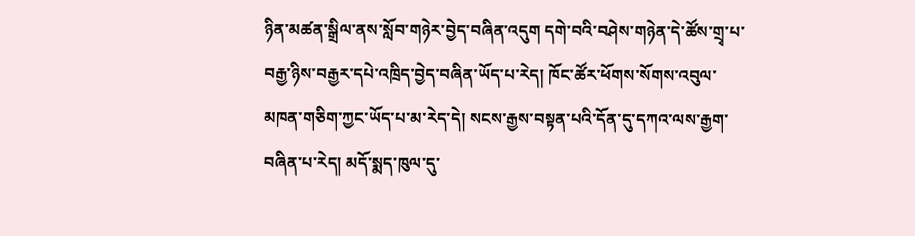ཉིན་མཚན་སྒྲིལ་ནས་སློབ་གཉེར་བྱེད་བཞིན་འདུག དགེ་བའི་བཤེས་གཉེན་དེ་ཚོས་གྲྭ་པ་བརྒྱ་ཉིས་བརྒྱར་དཔེ་འཁྲིད་བྱེད་བཞིན་ཡོད་པ་རེད། ཁོང་ཚོར་ཕོགས་སོགས་འབུལ་མཁན་གཅིག་ཀྱང་ཡོད་པ་མ་རེད་དེ། སངས་རྒྱས་བསྟན་པའི་དོན་དུ་དཀའ་ལས་རྒྱག་བཞིན་པ་རེད། མདོ་སྨད་ཁུལ་དུ་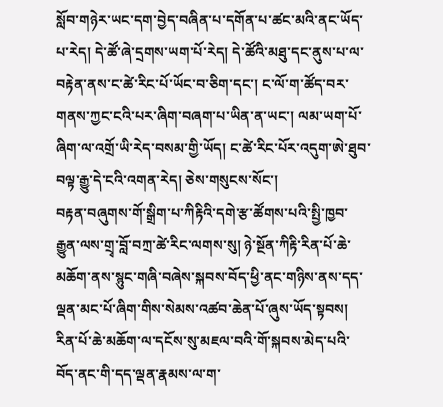སློབ་གཉེར་ཡང་དག་བྱེད་བཞིན་པ་དགོན་པ་ཚང་མའི་ནང་ཡོད་པ་རེད། དེ་ཚོ་ཞེ་དྲགས་ཡག་པོ་རེད། དེ་ཚོའི་མཐུ་དང་ནུས་པ་ལ་བརྟེན་ནས་ང་ཚེ་རིང་པོ་ཡོང་བ་ཅིག་དང་། ང་ལོ་ག་ཚོད་བར་གནས་ཀྱང་ངའི་པར་ཞིག་བཞག་པ་ཡིན་ན་ཡང་། ལམ་ཡག་པོ་ཞིག་ལ་འགྲོ་ཡི་རེད་བསམ་གྱི་ཡོད། ང་ཚེ་རིང་པོར་འདུག་ཨེ་ཐུབ་བལྟ་རྒྱུ་དེ་ངའི་འགན་རེད། ཅེས་གསུངས་སོང་།
བརྟན་བཞུགས་གོ་སྒྲིག་པ་ཀིརྟིའི་དགེ་རྩ་ཚོགས་པའི་སྤྱི་ཁྱབ་རྒྱུན་ལས་གྲྭ་བློ་བཀྲ་ཚེ་རིང་ལགས་སུ། ཉེ་སྔོན་ཀིརྟི་རིན་པོ་ཆེ་མཆོག་ནས་སྙུང་གཞི་བཞེས་སྐབས་བོད་ཕྱི་ནང་གཉིས་ནས་དད་ལྡན་མང་པོ་ཞིག་གིས་སེམས་འཚབ་ཆེན་པོ་ཞུས་ཡོད་སྟབས། རིན་པོ་ཆེ་མཆོག་ལ་དངོས་སུ་མཇལ་བའི་གོ་སྐབས་མེད་པའི་བོད་ནང་གི་དད་ལྡན་རྣམས་ལ་ག་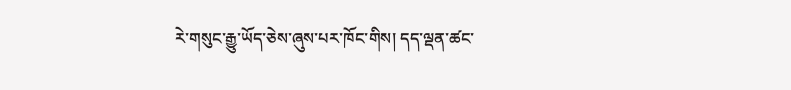རེ་གསུང་རྒྱུ་ཡོད་ཅེས་ཞུས་པར་ཁོང་གིས། དད་ལྡན་ཚང་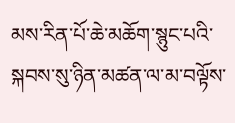མས་རིན་པོ་ཆེ་མཆོག་སྙུང་པའི་སྐབས་སུ་ཉིན་མཚན་ལ་མ་བལྟོས་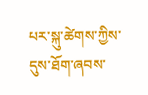པར་སྐུ་ཚེགས་ཀྱིས་དུས་ཐོག་ཞབས་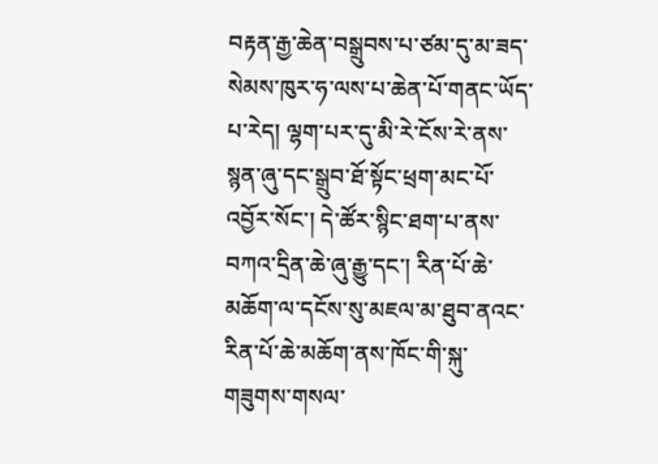བརྟན་རྒྱ་ཆེན་བསྒྲུབས་པ་ཙམ་དུ་མ་ཟད་སེམས་ཁུར་ཧ་ལས་པ་ཆེན་པོ་གནང་ཡོད་པ་རེད། ལྷག་པར་དུ་མི་རེ་ངོས་རེ་ནས་སྙན་ཞུ་དང་སྒྲུབ་ཐོ་སྟོང་ཕྲག་མང་པོ་འབྱོར་སོང་། དེ་ཚོར་སྙིང་ཐག་པ་ནས་བཀའ་དྲིན་ཆེ་ཞུ་རྒྱུ་དང་། རིན་པོ་ཆེ་མཆོག་ལ་དངོས་སུ་མཇལ་མ་ཐུབ་ནའང་རིན་པོ་ཆེ་མཆོག་ནས་ཁོང་གི་སྐུ་གཟུགས་གསལ་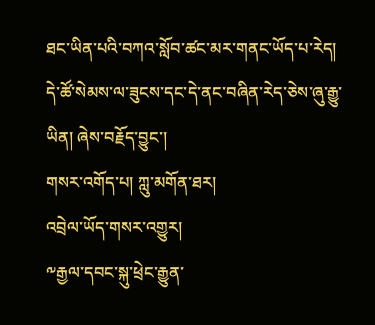ཐང་ཡིན་པའི་བཀའ་སློབ་ཚང་མར་གནང་ཡོད་པ་རེད། དེ་ཚོ་སེམས་ལ་ཟུངས་དང་དེ་ནང་བཞིན་རེད་ཅེས་ཞུ་རྒྱུ་ཡིན། ཞེས་བརྗོད་བྱུང་།
གསར་འགོད་པ། ཀླུ་མགོན་ཐར།
འབྲེལ་ཡོད་གསར་འགྱུར།
༸རྒྱལ་དབང་སྐུ་ཕྲེང་རྒྱུན་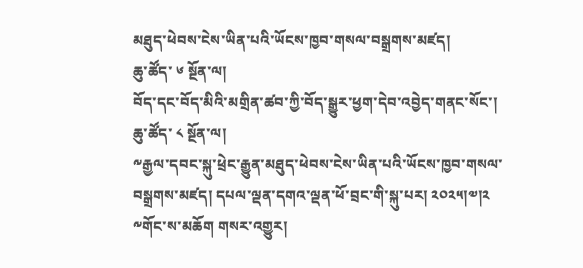མཐུད་ཕེབས་ངེས་ཡིན་པའི་ཡོངས་ཁྱབ་གསལ་བསྒྲགས་མཛད།
ཆུ་ཚོད་ ༦ སྔོན་ལ།
བོད་དང་བོད་མིའི་མགྲིན་ཚབ་ཀྱི་བོད་སྒྱུར་ཕྱག་དེབ་འབྱེད་གནང་སོང་།
ཆུ་ཚོད་ ༨ སྔོན་ལ།
༸རྒྱལ་དབང་སྐུ་ཕྲེང་རྒྱུན་མཐུད་ཕེབས་ངེས་ཡིན་པའི་ཡོངས་ཁྱབ་གསལ་བསྒྲགས་མཛད། དཔལ་ལྡན་དགའ་ལྡན་ཕོ་བྲང་གི་སྐུ་པར། ༢༠༢༥།༧།༢
༸གོང་ས་མཆོག གསར་འགྱུར།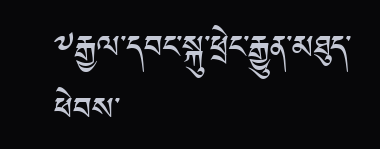༸རྒྱལ་དབང་སྐུ་ཕྲེང་རྒྱུན་མཐུད་ཕེབས་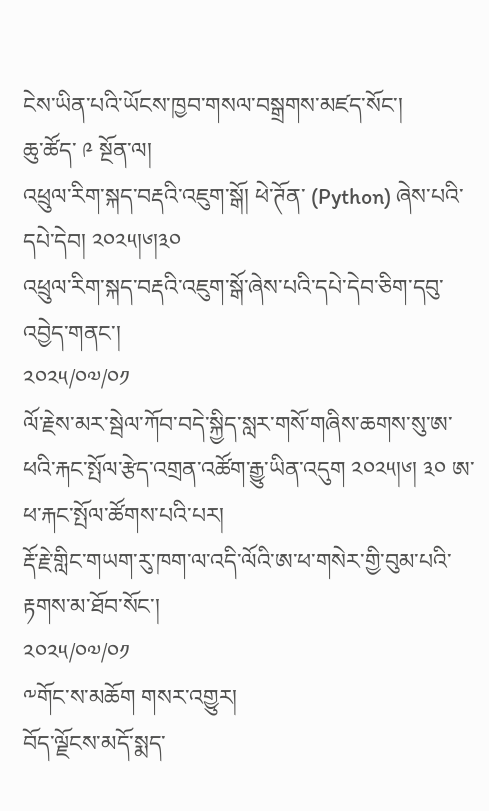ངེས་ཡིན་པའི་ཡོངས་ཁྱབ་གསལ་བསྒྲགས་མཛད་སོང་།
ཆུ་ཚོད་ ༩ སྔོན་ལ།
འཕྲུལ་རིག་སྐད་བརྡའི་འཇུག་སྒོ། ཕེ་ཊོན་ (Python) ཞེས་པའི་དཔེ་དེབ། ༢༠༢༥།༦།༣༠
འཕྲུལ་རིག་སྐད་བརྡའི་འཇུག་སྒོ་ཞེས་པའི་དཔེ་དེབ་ཅིག་དབུ་འབྱེད་གནང་།
༢༠༢༥/༠༧/༠༡
ལོ་རྗེས་མར་སྦེལ་ཀོབ་བདེ་སྐྱིད་སླར་གསོ་གཞིས་ཆགས་སུ་ཨ་ཕའི་རྐང་སྤོལ་རྩེད་འགྲན་འཚོག་རྒྱུ་ཡིན་འདུག ༢༠༢༥།༦། ༣༠ ཨ་ཕ་རྐང་སྤོལ་ཚོགས་པའི་པར།
རྡོ་རྗེ་གླིང་གཡག་རུ་ཁག་ལ་འདི་ལོའི་ཨ་ཕ་གསེར་གྱི་བུམ་པའི་རྟགས་མ་ཐོབ་སོང་།
༢༠༢༥/༠༧/༠༡
༸གོང་ས་མཆོག གསར་འགྱུར།
བོད་ལྗོངས་མདོ་སྨད་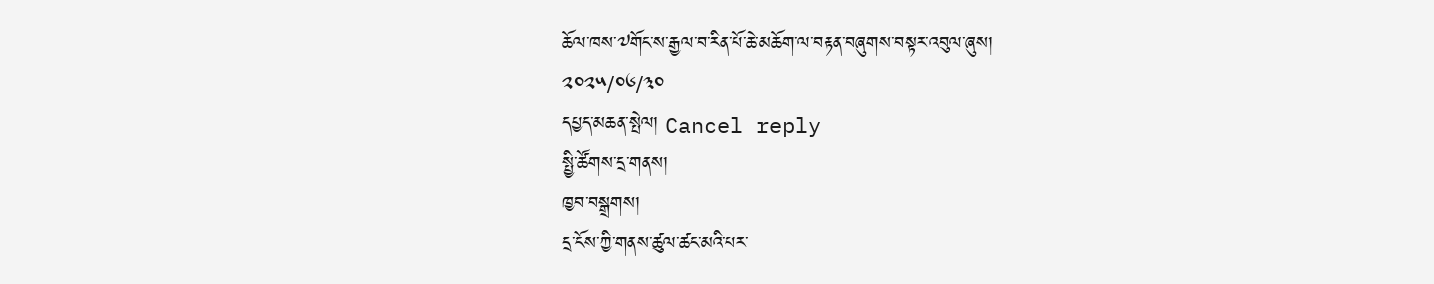ཆོལ་ཁས་༧གོང་ས་རྒྱལ་བ་རིན་པོ་ཆེ་མཆོག་ལ་བརྟན་བཞུགས་བསྟར་འབུལ་ཞུས།
༢༠༢༥/༠༦/༣༠
དཔྱད་མཆན་སྤེལ། Cancel reply
སྤྱི་ཚོགས་དྲ་གནས།
ཁྱབ་བསྒྲགས།
དྲ་ངོས་ཀྱི་གནས་ཚུལ་ཚང་མའི་པར་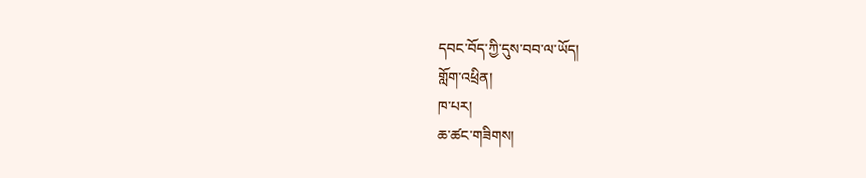དབང་བོད་ཀྱི་དུས་བབ་ལ་ཡོད།
གློག་འཕྲིན།
ཁ་པར།
ཆ་ཚང་གཟིགས།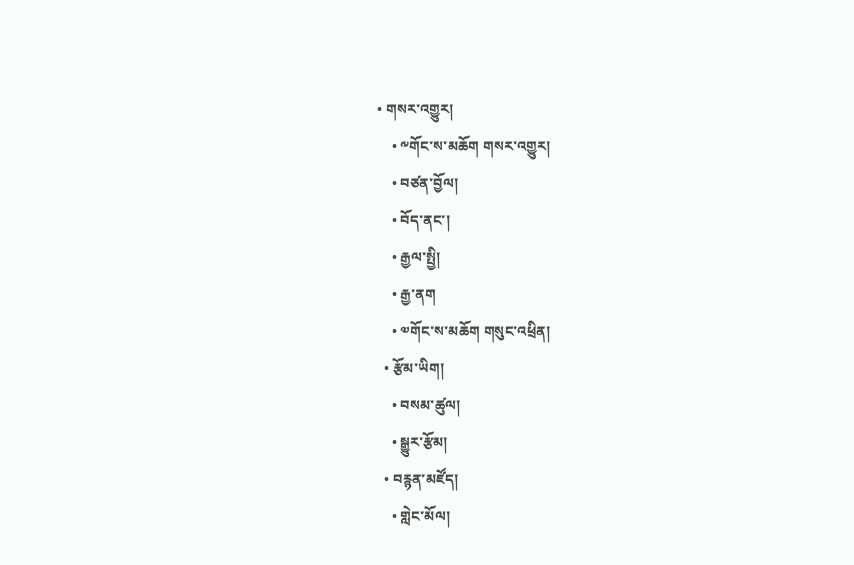• གསར་འགྱུར།
    • ༸གོང་ས་མཆོག གསར་འགྱུར།
    • བཙན་བྱོལ།
    • བོད་ནང་།
    • རྒྱལ་སྤྱི།
    • རྒྱ་ནག
    • ༧གོང་ས་མཆོག གསུང་འཕྲིན།
  • རྩོམ་ཡིག།
    • བསམ་ཚུལ།
    • སྒྱུར་རྩོམ།
  • བརྙན་མཛོད།
    • གླེང་མོལ།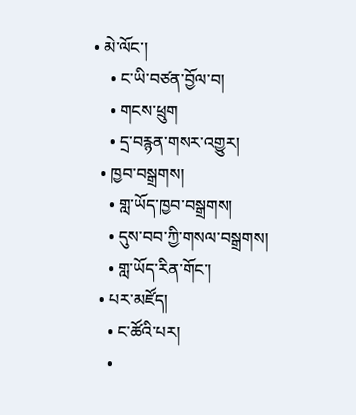• མེ་ལོང་།
    • ང་ཡི་བཙན་བྱོལ་བ།
    • གངས་ཕྲུག
    • དྲ་བརྙན་གསར་འགྱུར།
  • ཁྱབ་བསྒྲགས།
    • གླ་ཡོད་ཁྱབ་བསྒྲགས།
    • དུས་བབ་ཀྱི་གསལ་བསྒྲགས།
    • གླ་ཡོད་རིན་གོང་།
  • པར་མཛོད།
    • ང་ཚོའི་པར།
    •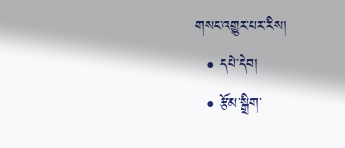གསང་འགྱུར་པར་རིས།
  • དཔེ་དེབ།
  • རྩོམ་སྒྲིག་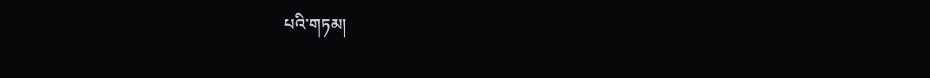པའི་གཏམ།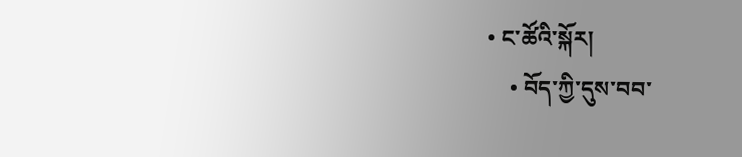• ང་ཚོའི་སྐོར།
    • བོད་ཀྱི་དུས་བབ་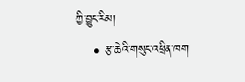ཀྱི་བྱུང་རིམ།
    • རྩ་ཆེའི་གསུང་འཕྲིན་ཁག